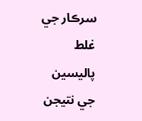سرڪار جي غلط پاليسين جي نتيجن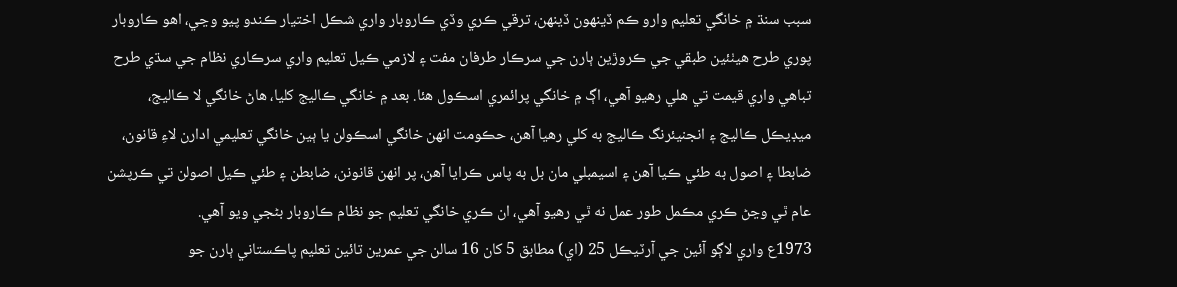سبب سنڌ ۾ خانگي تعليم وارو ڪم ڏينھون ڏينھن، ترقي ڪري وڏي ڪاروبار واري شڪل اختيار ڪندو پيو وڃي، اھو ڪاروبار پوري طرح ھيٺئين طبقي جي ڪروڙين ٻارن جي سرڪار طرفان مفت ۽ لازمي ڪيل تعليم واري سرڪاري نظام جي سڌي طرح تباھي واري قيمت تي ھلي رھيو آھي، اڳ ۾ خانگي پرائمري اسڪول ھئا. بعد ۾ خانگي ڪاليج کليا، ھاڻ خانگي لا ڪاليج، ميڊيڪل ڪاليج ۽ انجنيئرنگ ڪاليج به کلي رھيا آھن، حڪومت انھن خانگي اسڪولن يا ٻين خانگي تعليمي ادارن لاءِ قانون، ضابطا ۽ اصول به طئي ڪيا آھن ۽ اسيمبلي مان بل به پاس ڪرايا آھن، پر انھن قانونن، ضابطن ۽ طئي ڪيل اصولن تي ڪرپشن عام ٿي وڃڻ ڪري مڪمل طور عمل نه ٿي رھيو آھي، ان ڪري خانگي تعليم جو نظام ڪاروبار بڻجي ويو آھي.
1973ع واري لاڳو آئين جي آرٽيڪل 25 (اي) مطابق 5 کان 16 سالن جي عمرين تائين تعليم پاڪستاني ٻارن جو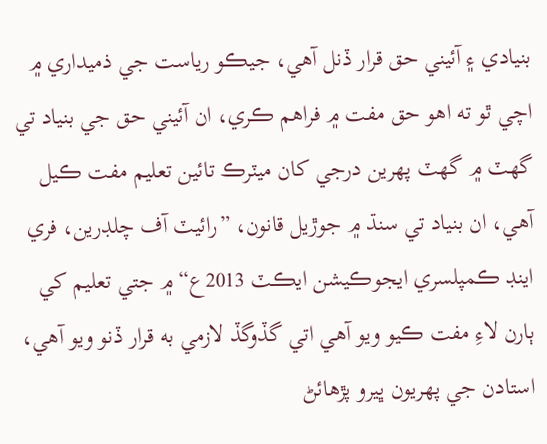بنيادي ۽ آئيني حق قرار ڏنل آھي، جيڪو رياست جي ذميداري ۾ اچي ٿو ته اھو حق مفت ۾ فراهم ڪري، ان آئيني حق جي بنياد تي گھٽ ۾ گھٽ پھرين درجي کان ميٽرڪ تائين تعليم مفت ڪيل آھي، ان بنياد تي سنڌ ۾ جوڙيل قانون، ”رائيٽ آف چلڊرين، فري اينڊ ڪمپلسري ايجوڪيشن ايڪٽ 2013ع“ ۾ جتي تعليم کي ٻارن لاءِ مفت ڪيو ويو آھي اتي گڏوگڏ لازمي به قرار ڏنو ويو آھي، استادن جي پھريون ڀيرو پڙھائڻ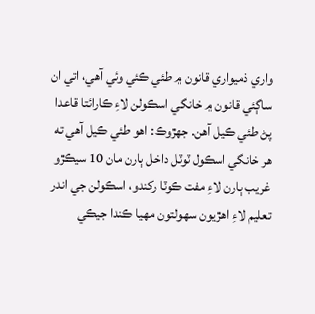واري ذميواري قانون ۾ طئي ڪئي وئي آھي، اتي ان ساڳئي قانون ۾ خانگي اسڪولن لاءِ ڪارائتا قاعدا پڻ طئي ڪيل آھن. جھڙوڪ: اھو طئي ڪيل آھي ته هر خانگي اسڪول ٽوٽل داخل ٻارن مان 10 سيڪڙو غريب ٻارن لاءِ مفت ڪوٽا رکندو، اسڪولن جي اندر تعليم لاءِ اھڙيون سھولتون مھيا ڪندا جيڪي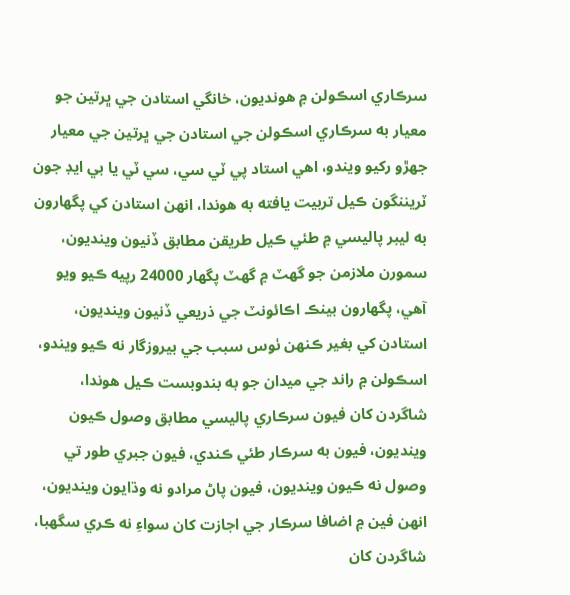سرڪاري اسڪولن ۾ ھونديون، خانگي استادن جي ڀرتين جو معيار به سرڪاري اسڪولن جي استادن جي ڀرتين جي معيار جھڙو رکيو ويندو، اھي استاد پي ٽي سي، سي ٽي يا بي ايڊ جون ٽريننگون ڪيل تربيت يافته به ھوندا، انھن استادن کي پگھارون به ليبر پاليسي ۾ طئي ڪيل طريقن مطابق ڏنيون وينديون، سمورن ملازمن جو گھٽ ۾ گھٽ پگھار 24000 رپيه ڪيو ويو آھي، پگھارون بينڪ اڪائونٽ جي ذريعي ڏنيون وينديون، استادن کي بغير ڪنھن ٺوس سبب جي بيروزگار نه ڪيو ويندو، اسڪولن ۾ راند جي ميدان جو به بندوبست ڪيل ھوندا، شاگردن کان فيون سرڪاري پاليسي مطابق وصول ڪيون وينديون، فيون به سرڪار طئي ڪندي، فيون جبري طور تي وصول نه ڪيون وينديون، فيون پاڻ مرادو نه وڌايون وينديون، انھن فين ۾ اضافا سرڪار جي اجازت کان سواءِ نه ڪري سگھبا، شاگردن کان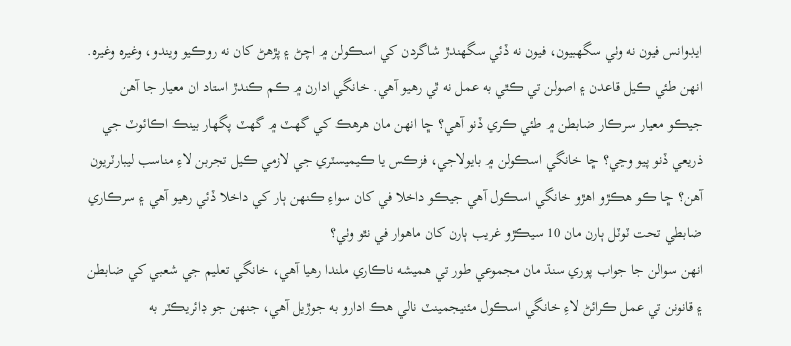ايڊوانس فيون نه وٺي سگھبيون، فيون نه ڏئي سگھندڙ شاگردن کي اسڪولن ۾ اچڻ ۽ پڙھڻ کان نه روڪيو ويندو، وغيره وغيره.
انھن طئي ڪيل قاعدن ۽ اصولن تي ڪٿي به عمل نه ٿي رھيو آھي. خانگي ادارن ۾ ڪم ڪندڙ استاد ان معيار جا آھن جيڪو معيار سرڪار ضابطن ۾ طئي ڪري ڏنو آھي؟ ڇا انھن مان ھرھڪ کي گھٽ ۾ گھٽ پگھار بينڪ اڪائوٽ جي ذريعي ڏنو پيو وڃي؟ ڇا خانگي اسڪولن ۾ بايولاجي، فزڪس يا ڪيميسٽري جي لازمي ڪيل تجربن لاءِ مناسب ليبارٽريون آھن؟ ڇا ڪو ھڪڙو اھڙو خانگي اسڪول آھي جيڪو داخلا في کان سواءِ ڪنھن ٻار کي داخلا ڏئي رھيو آھي ۽ سرڪاري ضابطي تحت ٽوٽل ٻارن مان 10 سيڪڙو غريب ٻارن کان ماهوار في نٿو وٺي؟
انھن سوالن جا جواب پوري سنڌ مان مجموعي طور تي ھميشه ناڪاري ملندا رھيا آھي، خانگي تعليم جي شعبي کي ضابطن ۽ قانونن تي عمل ڪرائڻ لاءِ خانگي اسڪول مئنيجمينٽ نالي ھڪ ادارو به جوڙيل آھي، جنھن جو ڊائريڪٽر به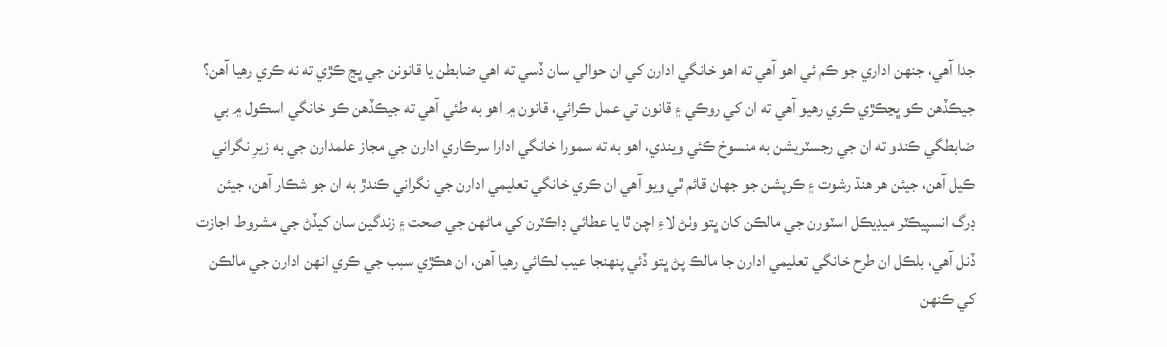جدا آھي، جنھن اداري جو ڪم ئي اھو آھي ته اھو خانگي ادارن کي ان حوالي سان ڏسي ته اھي ضابطن يا قانونن جي ڀڃ ڪڙي ته نه ڪري رھيا آھن؟ جيڪڏهن ڪو ڀڃڪڙي ڪري رھيو آھي ته ان کي روڪي ۽ قانون تي عمل ڪرائي، قانون ۾ اھو به طئي آھي ته جيڪڏهن ڪو خانگي اسڪول ۾ بي ضابطگي ڪندو ته ان جي رجسٽريشن به منسوخ ڪئي ويندي، اھو به ته سمورا خانگي ادارا سرڪاري ادارن جي مجاز علمدارن جي به زيرِ نگراني ڪيل آھن، جيئن ھر ھنڌ رشوت ۽ ڪرپشن جو جھان قائم ٿي ويو آھي ان ڪري خانگي تعليمي ادارن جي نگراني ڪندڙ به ان جو شڪار آهن، جيئن ڊرگ انسپيڪٽر ميڊيڪل اسٽورن جي مالڪن کان ڀتو وٺڻ لاءِ اچن ٿا يا عطائي ڊاڪٽرن کي ماڻھن جي صحت ۽ زندگين سان کيڏڻ جي مشروط اجازت ڏنل آھي، بلڪل ان طرح خانگي تعليمي ادارن جا مالڪ پڻ ڀتو ڏئي پنھنجا عيب لڪائي رھيا آھن، ان ھڪڙي سبب جي ڪري انھن ادارن جي مالڪن کي ڪنھن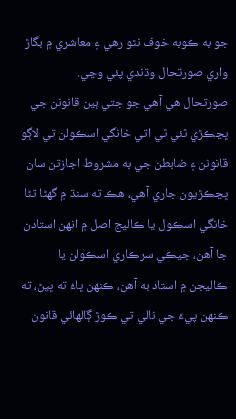جو به ڪوبه خوف نٿو رھي ۽ معاشري ۾ بگاڙ واري صورتحال وڌندي پئي وڃي.
صورتحال ھي آھي جو جتي ٻين قانونن جي ڀڃڪڙي ٿئي ٿي اتي خانگي اسڪولن تي لاڳو قانونن ۽ ضابطن جي به مشروط اجازتن سان ڀڃڪڙيون جاري آھي، ھڪ ته سنڌ ۾ گھڻا تڻا خانگي اسڪول يا ڪاليج اصل ۾ انھن استادن جا آھن، جيڪي سرڪاري اسڪولن يا ڪاليجن ۾ استاد به آھن، ڪنھن ڀاءُ ته ڀيڻ، ته ڪنھن پيءّ جي نالي تي ڪوڙ ڳالھائي قانون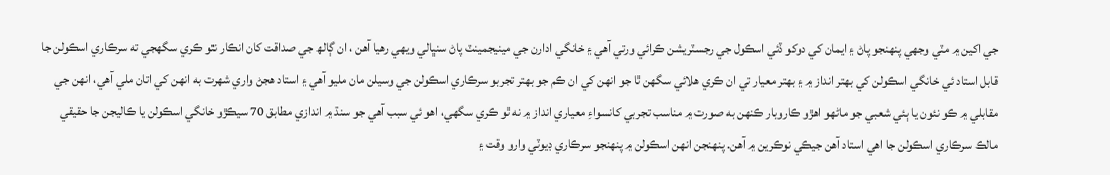جي اکين ۾ مٽي وجهي پنهنجو پاڻ ۽ ايمان کي دوکو ڏئي اسڪول جي رجسٽريشن ڪرائي ورتي آھي ۽ خانگي ادارن جي مينيجمينٽ پاڻ سنڀالي ويھي رھيا آھن ، ان ڳالھ جي صداقت کان انڪار نٿو ڪري سگھجي ته سرڪاري اسڪولن جا قابل استاد ئي خانگي اسڪولن کي بھتر انداز ۾ ۽ بھتر معيار تي ان ڪري ھلائي سگھن ٿا جو انھن کي ان ڪم جو بھتر تجربو سرڪاري اسڪولن جي وسيلن مان مليو آھي ۽ استاد ھجڻ واري شھرت به انھن کي اتان ملي آھي، انھن جي مقابلي ۾ ڪو نئون يا ٻئي شعبي جو ماڻھو اھڙو ڪاروبار ڪنھن به صورت ۾ مناسب تجربي کانسواءِ معياري انداز ۾ نه ٿو ڪري سگھي، اھو ئي سبب آھي جو سنڌ ۾ اندازي مطابق 70 سيڪڙو خانگي اسڪولن يا ڪاليجن جا حقيقي مالڪ سرڪاري اسڪولن جا اهي استاد آهن جيڪي نوڪرين ۾ آهن. پنھنجن انھن اسڪولن ۾ پنھنجو سرڪاري ڊيوٽي وارو وقت ۽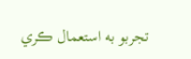تجربو به استعمال ڪري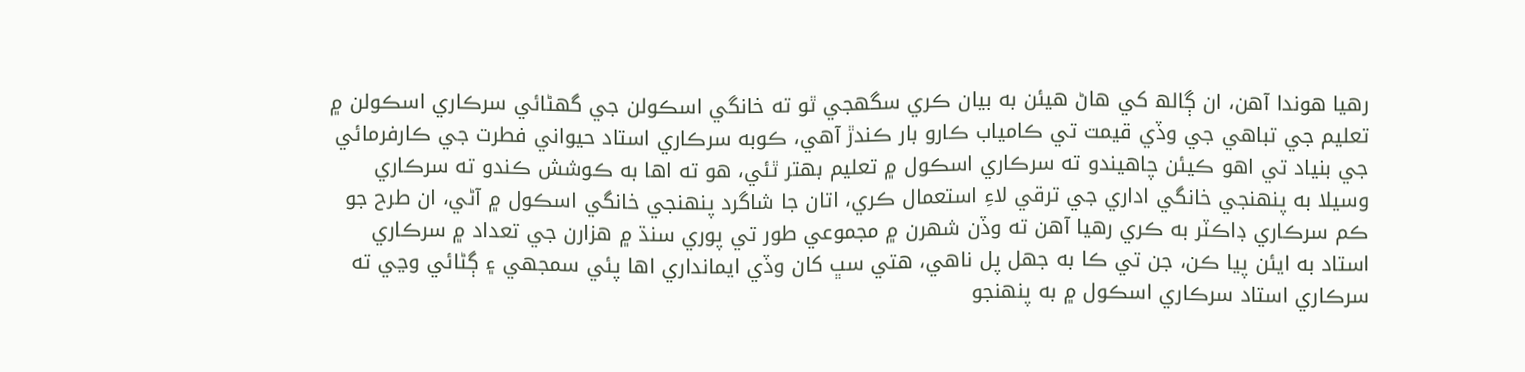رھيا ھوندا آھن، ان ڳالھ کي ھاڻ ھيئن به بيان ڪري سگھجي ٿو ته خانگي اسڪولن جي گھڻائي سرڪاري اسڪولن ۾ تعليم جي تباھي جي وڏي قيمت تي ڪامياب ڪارو بار ڪندڙ آھي، ڪوبه سرڪاري استاد حيواني فطرت جي ڪارفرمائي جي بنياد تي اھو ڪيئن چاھيندو ته سرڪاري اسڪول ۾ تعليم بھتر ٿئي، ھو ته اھا به ڪوشش ڪندو ته سرڪاري وسيلا به پنھنجي خانگي اداري جي ترقي لاءِ استعمال ڪري، اتان جا شاگرد پنھنجي خانگي اسڪول ۾ آڻي، ان طرح جو ڪم سرڪاري ڊاڪٽر به ڪري رھيا آھن ته وڏن شھرن ۾ مجموعي طور تي پوري سنڌ ۾ ھزارن جي تعداد ۾ سرڪاري استاد به ايئن پيا ڪن، جن تي ڪا به جھل پل ناھي، ھتي سڀ کان وڏي ايمانداري اھا پئي سمجھي ۽ ڳڻائي وڃي ته سرڪاري استاد سرڪاري اسڪول ۾ به پنھنجو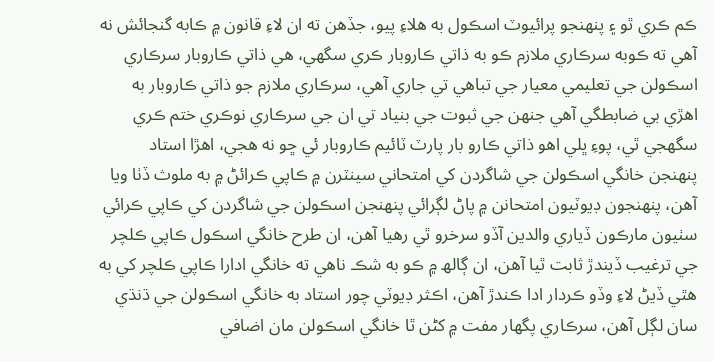ڪم ڪري ٿو ۽ پنھنجو پرائيوٽ اسڪول به ھلاءِ پيو، جڏھن ته ان لاءِ قانون ۾ ڪابه گنجائش نه آھي ته ڪوبه سرڪاري ملازم ڪو به ذاتي ڪاروبار ڪري سگھي، ھي ذاتي ڪاروبار سرڪاري اسڪولن جي تعليمي معيار جي تباھي تي جاري آھي، سرڪاري ملازم جو ذاتي ڪاروبار به اھڙي بي ضابطگي آھي جنھن جي ثبوت جي بنياد تي ان جي سرڪاري نوڪري ختم ڪري سگھجي ٿي، پوءِ ڀلي اھو ذاتي ڪارو بار پارٽ ٽائيم ڪاروبار ئي ڇو نه ھجي، اھڙا استاد پنھنجن خانگي اسڪولن جي شاگردن کي امتحاني سينٽرن ۾ ڪاپي ڪرائڻ ۾ به ملوث ڏٺا ويا آھن، پنھنجون ڊيوٽيون امتحانن ۾ پاڻ لڳرائي پنھنجن اسڪولن جي شاگردن کي ڪاپي ڪرائي سٺيون مارڪون ڏياري والدين آڏو سرخرو ٿي رھيا آھن، ان طرح خانگي اسڪول ڪاپي ڪلچر جي ترغيب ڏيندڙ ثابت ٿيا آھن، ان ڳالھ ۾ ڪو به شڪ ناھي ته خانگي ادارا ڪاپي ڪلچر کي به هٿي ڏيڻ لاءِ وڏو ڪردار ادا ڪندڙ آھن، اڪثر ڊيوٽي چور استاد به خانگي اسڪولن جي ڌنڌي سان لڳل آھن، سرڪاري پگھار مفت ۾ کڻن ٿا خانگي اسڪولن مان اضافي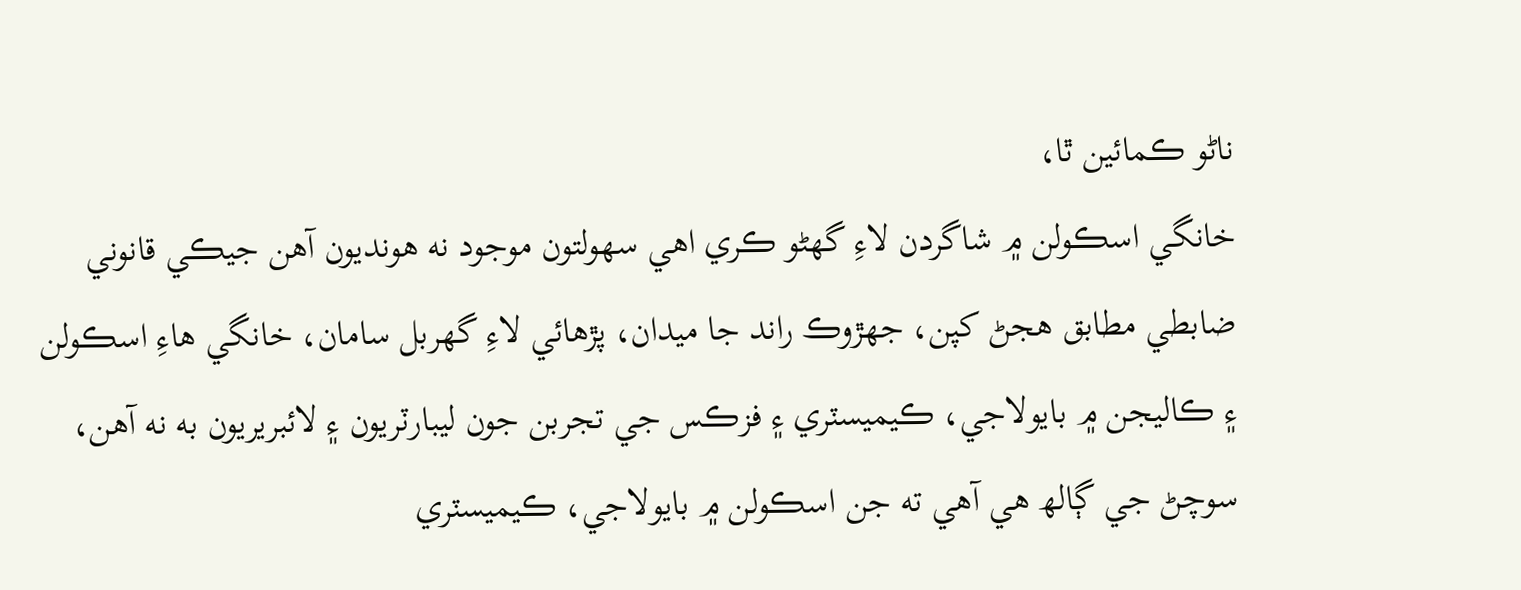ناڻو ڪمائين ٿا،
خانگي اسڪولن ۾ شاگردن لاءِ گھڻو ڪري اھي سھولتون موجود نه ھونديون آھن جيڪي قانوني ضابطي مطابق ھجڻ کپن، جھڙوڪ راند جا ميدان، پڙھائي لاءِ گھربل سامان، خانگي ھاءِ اسڪولن ۽ ڪاليجن ۾ بايولاجي، ڪيميسٽري ۽ فزڪس جي تجربن جون ليبارٽريون ۽ لائبريريون به نه آھن، سوچڻ جي ڳالھ ھي آھي ته جن اسڪولن ۾ بايولاجي، ڪيميسٽري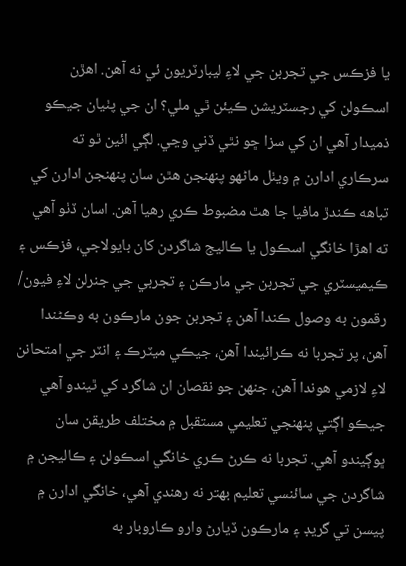يا فزڪس جي تجربن جي لاءِ ليبارٽريون ئي نه آھن. اھڙن اسڪولن کي رجسٽريشن ڪيئن ٿي ملي؟ ان جي پٺيان جيڪو ذميدار آهي ان کي سزا ڇو نٿي ڏني وڃي. لڳي ائين ٿو ته سرڪاري ادارن ۾ ويٺل ماڻهو پنهنجن هٿن سان پنهنجن ادارن کي تباهه ڪندڙ مافيا جا هٿ مضبوط ڪري رهيا آهن. اسان ڏٺو آھي ته اھڙا خانگي اسڪول يا ڪاليج شاگردن کان بايولاجي، فزڪس ۽ ڪيميسٽري جي تجربن جي مارڪن ۽ تجربي جي جنرلن لاءِ فيون/ رقمون به وصول ڪندا آھن ۽ تجربن جون مارڪون به وڪڻندا آھن، پر تجربا نه ڪرائيندا آھن، جيڪي ميٽرڪ ۽ انٽر جي امتحانن لاءِ لازمي ھوندا آھن، جنهن جو نقصان ان شاگرد کي ٿيندو آهي جيڪو اڳتي پنهنجي تعليمي مستقبل ۾ مختلف طريقن سان ڀوڳيندو آهي. تجربا نه ڪرڻ ڪري خانگي اسڪولن ۽ ڪاليجن ۾ شاگردن جي سائنسي تعليم بھتر نه رھندي آھي، خانگي ادارن ۾ پيسن تي گريڊ ۽ مارڪون ڏيارڻ وارو ڪاروبار به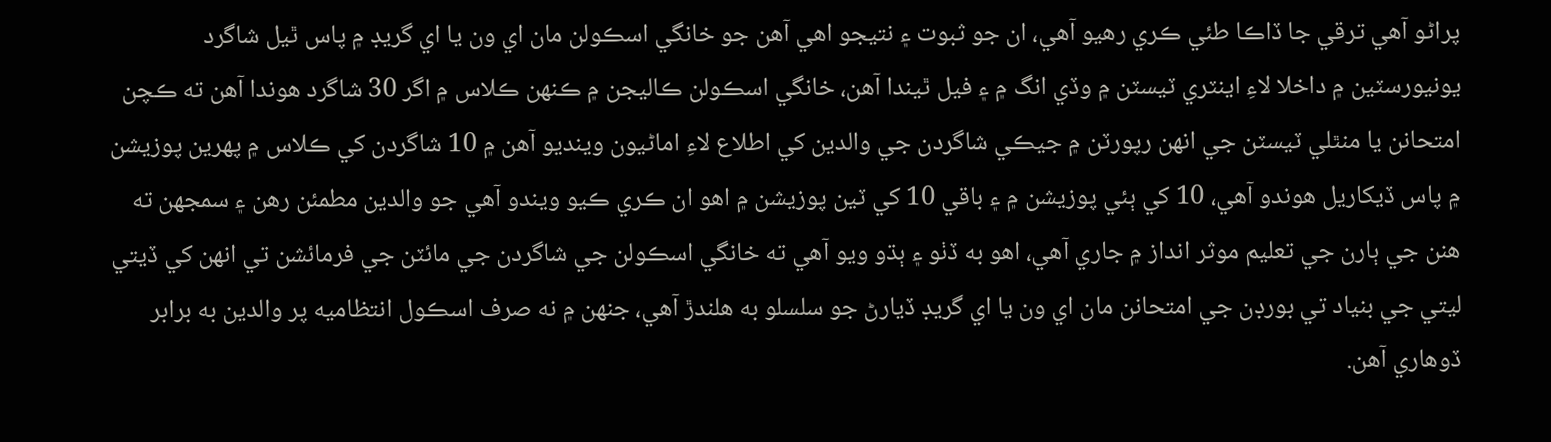پراڻو آھي ترقي جا ڏاڪا طئي ڪري رھيو آھي، ان جو ثبوت ۽ نتيجو اھي آھن جو خانگي اسڪولن مان اي ون يا اي گريڊ ۾ پاس ٿيل شاگرد يونيورسٽين ۾ داخلا لاءِ اينٽري ٽيسٽن ۾ وڏي انگ ۾ ۽ فيل ٿيندا آھن، خانگي اسڪولن ڪاليجن ۾ ڪنھن ڪلاس ۾ اگر 30 شاگرد ھوندا آھن ته ڪچن امتحانن يا منٿلي ٽيسٽن جي انھن رپورٽن ۾ جيڪي شاگردن جي والدين کي اطلاع لاءِ اماڻيون وينديو آھن ۾ 10 شاگردن کي ڪلاس ۾ پھرين پوزيشن ۾ پاس ڏيکاريل ھوندو آھي، 10 کي ٻئي پوزيشن ۾ ۽ باقي 10 کي ٽين پوزيشن ۾ اھو ان ڪري ڪيو ويندو آھي جو والدين مطمئن رھن ۽ سمجھن ته ھنن جي ٻارن جي تعليم موثر انداز ۾ جاري آھي، اھو به ڏٺو ۽ ٻڌو ويو آھي ته خانگي اسڪولن جي شاگردن جي مائٽن جي فرمائشن تي انھن کي ڏيتي ليتي جي بنياد تي بورڊن جي امتحانن مان اي ون يا اي گريڊ ڏيارڻ جو سلسلو به ھلندڙ آھي، جنهن ۾ نه صرف اسڪول انتظاميه پر والدين به برابر ڏوهاري آهن.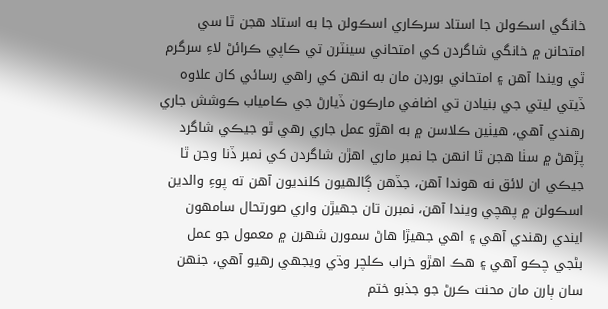خانگي اسڪولن جا استاد سرڪاري اسڪولن جا به استاد ھجن ٿا سي امتحانن ۾ خانگي شاگردن کي امتحاني سينٽرن تي ڪاپي ڪرائڻ لاءِ سرگرم ٿي ويندا آھن ۽ امتحاني بورڊن مان به انھن کي راھي رسائي کان علاوه ڏيتي ليتي جي بنيادن تي اضافي مارڪون ڏيارڻ جي ڪامياب ڪوشش جاري رھندي آھي، ھيٺين ڪلاسن ۾ به اھڙو عمل جاري رھي ٿو جيڪي شاگرد پڙھڻ ۾ سٺا ھجن ٿا انھن جا نمبر ماري اھڙن شاگردن کي نمبر ڏنا وڃن ٿا جيڪي ان لائق نه ھوندا آھن، جڏھن ڳالھيون کلنديون آھن ته پوءِ والدين اسڪولن ۾ پھچي ويندا آھن، نمبرن تان جھيڙن واري صورتحال سامھون ايندي رھندي آھي ۽ اھي جھيڙا ھاڻ سمورن شھرن ۾ معمول جو عمل بڻجي چڪو آهي ۽ هڪ اهڙو خراب ڪلچر وڌي ويجهي رهيو آهي، جنهن سان ٻارن مان محنت ڪرڻ جو جذبو ختم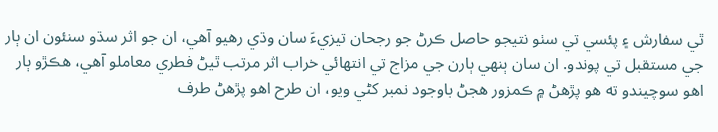ٿي سفارش ۽ پئسي تي سٺو نتيجو حاصل ڪرڻ جو رجحان تيزيءَ سان وڌي رهيو آهي، ان جو اثر سڌو سنئون ان ٻار جي مستقبل تي پوندو. ان سان ٻنھي ٻارن جي مزاج تي انتھائي خراب اثر مرتب ٿيڻ فطري معاملو آھي، ھڪڙو ٻار اھو سوچيندو ته ھو پڙھڻ ۾ ڪمزور ھجڻ باوجود نمبر کڻي ويو، ان طرح اھو پڙھڻ طرف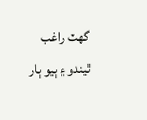گھٽ راغب ٿيندو ۽ ٻيو ٻار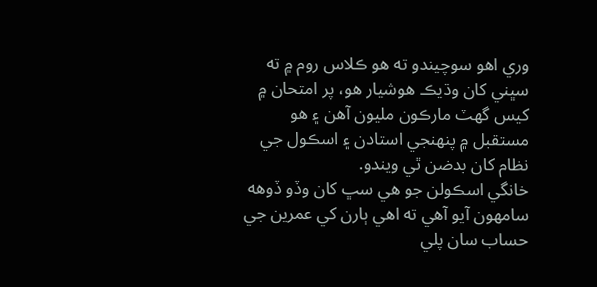وري اھو سوچيندو ته ھو ڪلاس روم ۾ ته سڀني کان وڌيڪ ھوشيار ھو، پر امتحان ۾ کيس گهٽ مارڪون مليون آهن ۽ هو مستقبل ۾ پنهنجي استادن ۽ اسڪول جي نظام کان بدضن ٿي ويندو.
خانگي اسڪولن جو ھي سڀ کان وڏو ڏوهه سامھون آيو آھي ته اھي ٻارن کي عمرين جي حساب سان پلي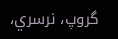گروپ، نرسري،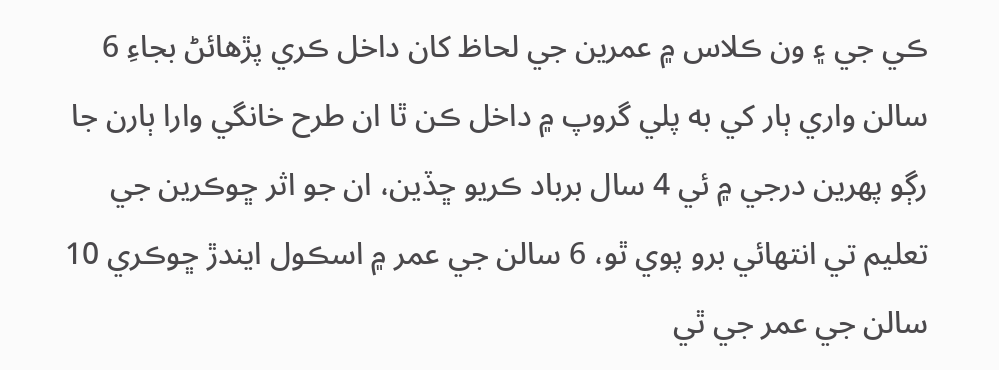ڪي جي ۽ ون ڪلاس ۾ عمرين جي لحاظ کان داخل ڪري پڙھائڻ بجاءِ 6 سالن واري ٻار کي به پلي گروپ ۾ داخل ڪن ٿا ان طرح خانگي وارا ٻارن جا رڳو پھرين درجي ۾ ئي 4 سال برباد ڪريو ڇڏين، ان جو اثر ڇوڪرين جي تعليم تي انتھائي برو پوي ٿو، 6 سالن جي عمر ۾ اسڪول ايندڙ ڇوڪري 10 سالن جي عمر جي ٿي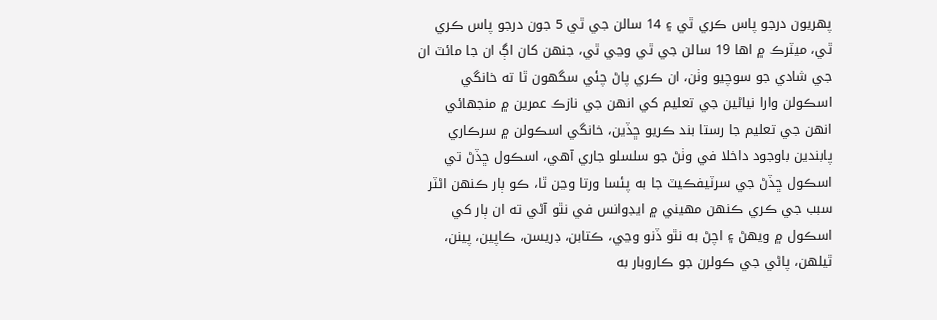پھريون درجو پاس ڪري ٿي ۽ 14 سالن جي ٿي 5 جون درجو پاس ڪري ٿي، ميٽرڪ ۾ اھا 19 سالن جي ٿي وڃي ٿي، جنھن کان اڳ ان جا مائٽ ان جي شادي جو سوچيو وٺن، ان ڪري پاڻ چئي سگھون ٿا ته خانگي اسڪولن وارا نياڻين جي تعليم کي انھن جي نازڪ عمرين ۾ منجھائي انھن جي تعليم جا رستا بند ڪريو ڇڏين، خانگي اسڪولن ۾ سرڪاري پابندين باوجود داخلا في وٺڻ جو سلسلو جاري آھي، اسڪول ڇڏڻ تي اسڪول ڇڏڻ جي سرٽيفڪيٽ جا به پئسا ورتا وڃن ٿا، ڪو ٻار ڪنھن اڻٽر سبب جي ڪري ڪنھن مھيني ۾ ايڊوانس في نٿو آڻي ته ان ٻار کي اسڪول ۾ ويھڻ ۽ اچڻ به نٿو ڏنو وڃي، ڪتابن، ڊريسن، ڪاپين، پينن، ٿيلھن، پاڻي جي ڪولرن جو ڪاروبار به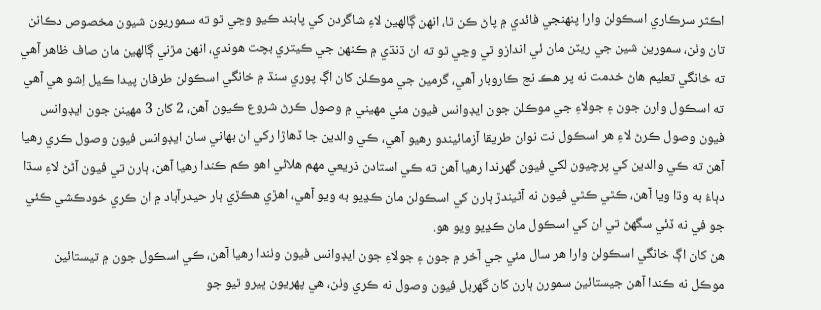اڪثر سرڪاري اسڪولن وارا پنھنجي فائدي ۾ پاڻ ڪن ٿا، انھن ڳالھين لاءِ شاگردن کي پابند ڪيو وڃي ٿو ته سموريون شيون مخصوص دڪانن تان وٺن، سمورين شين جي ريٽن مان ئي اندازو ٿي وڃي ٿو ته ان ڌنڌي ۾ ڪنھن جي ڪيتري بچت ھوندي، انھن مڙني ڳالھين مان صاف ظاھر آھي ته خانگي تعليم ھاڻ خدمت نه پر ھڪ نج ڪاروبار آھي، گرمين جي موڪلن کان اڳ پوري سنڌ ۾ خانگي اسڪولن طرفان پيدا ڪيل اِشو ھي آھي ته اسڪول وارن جون ۽ جولاءِ جي موڪلن جون ايڊوانس فيون مئي مھيني ۾ وصول ڪرڻ شروع ڪيون آھن، 2 کان 3 مھينن جون ايڊوانس فيون وصول ڪرڻ لاءِ ھر اسڪول نت نوان طريقا آزمائيندو رھيو آھي، ڪي والدين جا ڏھاڙا رکي ان بھاني سان ايڊوانس فيون وصول ڪري رھيا آھن ته ڪي والدين کي پرچيون لکي فيون گھرندا رھيا آھن ته ڪي استادن ذريعي مھم ھلائي اھو ڪم ڪندا رھيا آھن، ٻارن تي فيون آڻڻ لاءِ سڌا دٻاءُ به وڌا ويا آھن، ڪٿي ڪٿي فيون نه آڻيندڙ ٻارن کي اسڪولن مان ڪڍيو به ويو آھي، اھڙي ھڪڙي ٻار حيدرآباد ۾ ان ڪري خودڪشي ڪئي جو في نه ڏئي سگھڻ تي ان کي اسڪول مان ڪڍيو ويو ھو.
ھن کان اڳ خانگي اسڪولن وارا ھر سال مئي جي آخر ۾ جون ۽ جولاءِ جون ايڊوانس فيون وٺندا رھيا آھن، ڪي اسڪول جون ۾ تيستائين موڪل نه ڪندا آھن جيستائين سمورن ٻارن کان گھربل فيون وصول نه ڪري وٺن، ھي پھريون ڀيرو ٿيو جو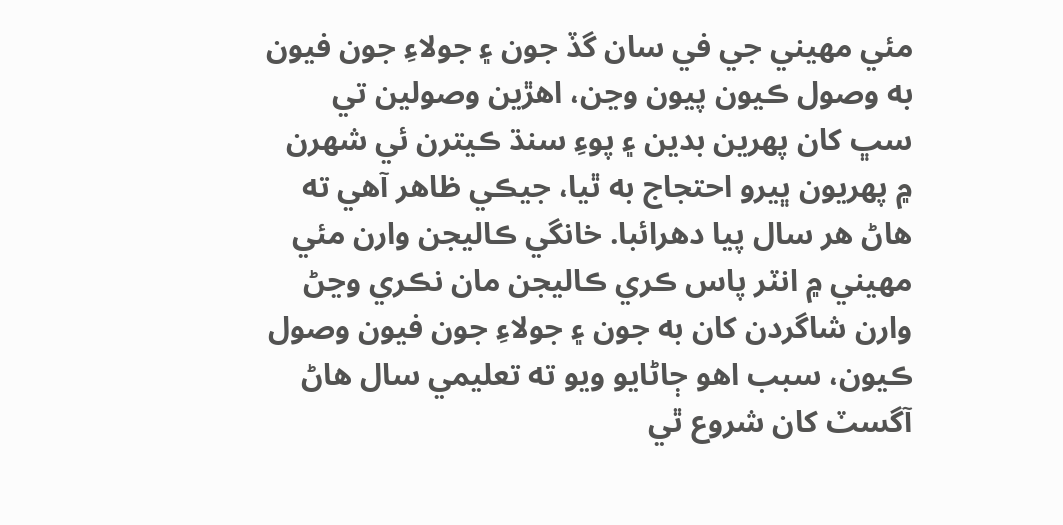مئي مھيني جي في سان گڏ جون ۽ جولاءِ جون فيون به وصول ڪيون پيون وڃن، اھڙين وصولين تي سڀ کان پھرين بدين ۽ پوءِ سنڌ ڪيترن ئي شھرن ۾ پھريون ڀيرو احتجاج به ٿيا، جيڪي ظاھر آھي ته ھاڻ ھر سال پيا دھرائبا. خانگي ڪاليجن وارن مئي مھيني ۾ انٽر پاس ڪري ڪاليجن مان نڪري وڃڻ وارن شاگردن کان به جون ۽ جولاءِ جون فيون وصول ڪيون، سبب اھو ڄاڻايو ويو ته تعليمي سال ھاڻ آگسٽ کان شروع ٿي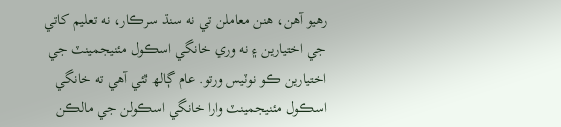رھيو آھن، ھنن معاملن تي نه سنڌ سرڪار، نه تعليم کاتي جي اختيارين ۽ نه وري خانگي اسڪول مئنيجمينٽ جي اختيارين ڪو نوٽيس ورتو. عام ڳالھ ٿئي آھي ته خانگي اسڪول مئنيجمينٽ وارا خانگي اسڪولن جي مالڪن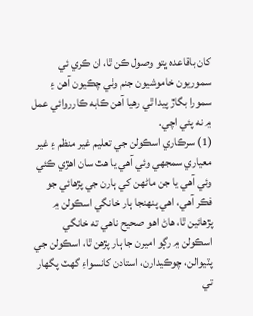کان باقاعده ڀتو وصول ڪن ٿا، ان ڪري ئي سموريون خاموشيون جنم وٺي چڪيون آھن ۽ سمورا بگاڙ پيدا ٿي رھيا آھن ڪابه ڪارروائي عمل ۾ نه پئي اچي.
(1) سرڪاري اسڪولن جي تعليم غير منظم ۽ غير معياري سمجھي وئي آھي يا ھٿ سان اھڙي ڪئي وئي آھي يا جن ماڻھن کي ٻارن جي پڙھائي جو فڪر آھي، اھي پنھنجا ٻار خانگي اسڪولن ۾ پڙھائين ٿا، ھاڻ اھو صحيح ناھي ته خانگي اسڪولن ۾ رڳو اميرن جا ٻار پڙھن ٿا، اسڪولن جي پٽيوالن، چوڪيدارن، استادن کانسواءِ گھٽ پگھار تي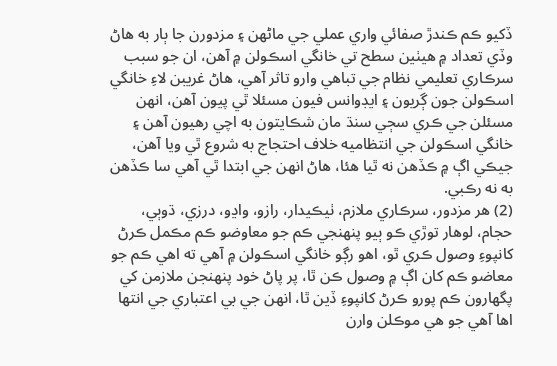ڏکيو ڪم ڪندڙ صفائي واري عملي جي ماڻھن ۽ مزدورن جا ٻار به ھاڻ وڏي تعداد ۾ ھيٺين سطح تي خانگي اسڪولن ۾ آھن، ان جو سبب سرڪاري تعليمي نظام جي تباھي وارو تاثر آھي، ھاڻ غريبن لاءِ خانگي اسڪولن جون ڳريون ۽ ايڊوانس فيون مسئلا ٿي پيون آھن، انھن مسئلن جي ڪري سڄي سنڌ مان شڪايتون به اچي رھيون آھن ۽ خانگي اسڪولن جي انتظاميه خلاف احتجاج به شروع ٿي ويا آھن، جيڪي اڳ ۾ ڪڏھن نه ٿيا ھئا، ھاڻ انھن جي ابتدا ٿي آھي سا ڪڏھن به نه رڪبي.
(2) ھر مزدور، سرڪاري ملازم، ٺيڪيدار، رازو، واڍو، درزي، ڌوٻي، حجام، لوھار توڙي ڪو ٻيو پنھنجي ڪم جو معاوضو ڪم مڪمل ڪرڻ کانپوءِ وصول ڪري ٿو، اھو رڳو خانگي اسڪولن ۾ آھي ته اھي ڪم جو معاضو ڪم کان اڳ ۾ وصول ڪن ٿا، پر پاڻ خود پنھنجن ملازمن کي پگھارون ڪم پورو ڪرڻ کانپوءِ ڏين ٿا، انھن جي بي اعتباري جي انتھا اھا آھي جو ھي موڪلن وارن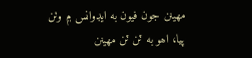مھينن جون فيون به ايڊوانس ۾ وٺن پيا، اھو به ٽن ٽن مھينن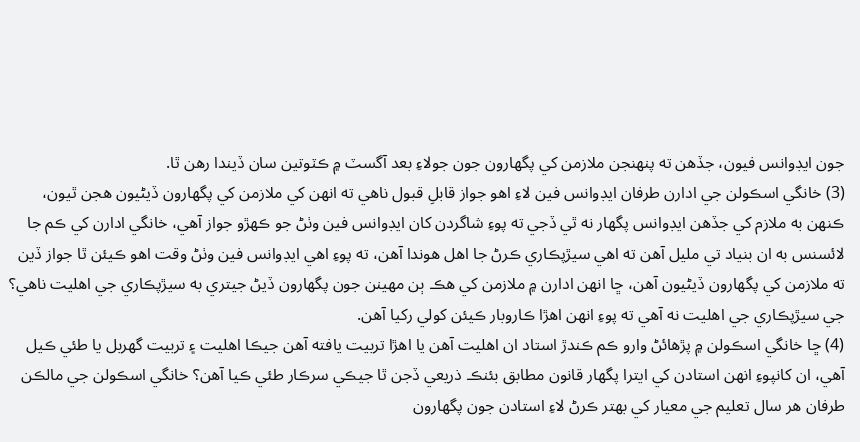جون ايڊوانس فيون، جڏھن ته پنھنجن ملازمن کي پگھارون جون جولاءِ بعد آگسٽ ۾ ڪٽوتين سان ڏيندا رھن ٿا.
(3) خانگي اسڪولن جي ادارن طرفان ايڊوانس فين لاءِ اھو جواز قابلِ قبول ناھي ته انھن کي ملازمن کي پگھارون ڏيڻيون ھجن ٿيون، ڪنھن به ملازم کي جڏھن ايڊوانس پگھار نه ٿي ڏجي ته پوءِ شاگردن کان ايڊوانس فين وٺڻ جو ڪھڙو جواز آھي، خانگي ادارن کي ڪم جا لائسنس به ان بنياد تي مليل آھن ته اھي سيڙپڪاري ڪرڻ جا اھل ھوندا آھن، ته پوءِ اھي ايڊوانس فين وٺڻ وقت اھو ڪيئن ٿا جواز ڏين ته ملازمن کي پگھارون ڏيڻيون آھن، ڇا انھن ادارن ۾ ملازمن کي ھڪ ٻن مھينن جون پگھارون ڏيڻ جيتري به سيڙپڪاري جي اھليت ناھي؟ جي سيڙپڪاري جي اھليت نه آھي ته پوءِ انھن اھڙا ڪاروبار ڪيئن کولي رکيا آھن.
(4) ڇا خانگي اسڪولن ۾ پڙھائڻ وارو ڪم ڪندڙ استاد ان اھليت آھن يا اھڙا تربيت يافته آھن جيڪا اھليت ۽ تربيت گھربل يا طئي ڪيل آھي، ان کانپوءِ انھن استادن کي ايترا پگھار قانون مطابق بئنڪ ذريعي ڏجن ٿا جيڪي سرڪار طئي ڪيا آھن؟ خانگي اسڪولن جي مالڪن طرفان ھر سال تعليم جي معيار کي بھتر ڪرڻ لاءِ استادن جون پگھارون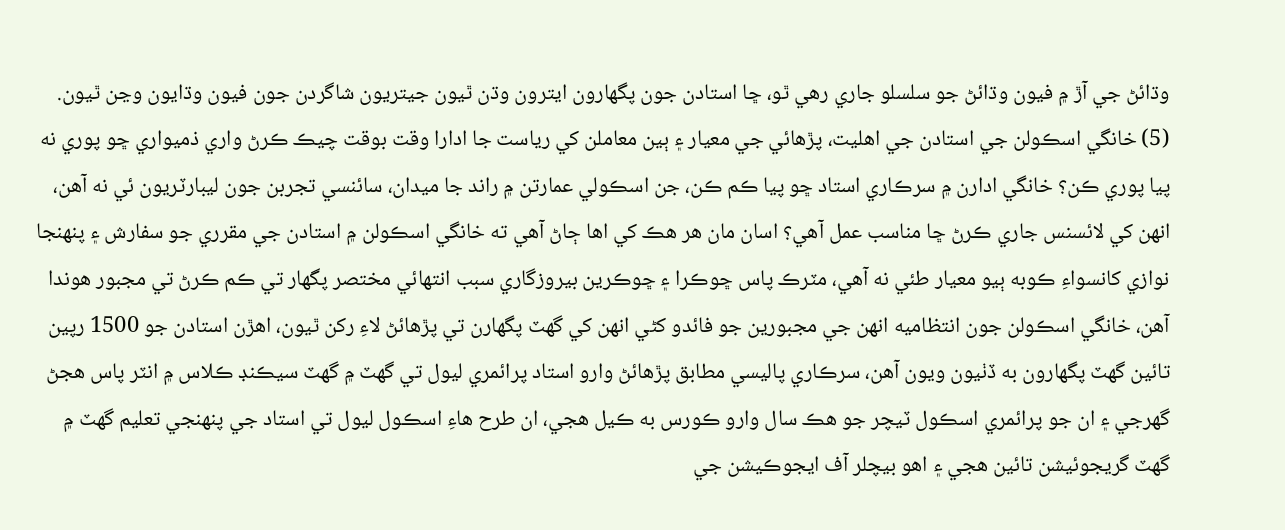وڌائڻ جي آڙ ۾ فيون وڌائڻ جو سلسلو جاري رھي ٿو، ڇا استادن جون پگھارون ايترون وڌن ٿيون جيتريون شاگردن جون فيون وڌايون وڃن ٿيون.
(5) خانگي اسڪولن جي استادن جي اھليت، پڙھائي جي معيار ۽ ٻين معاملن کي رياست جا ادارا وقت بوقت چيڪ ڪرڻ واري ذميواري ڇو پوري نه پيا پوري ڪن؟ خانگي ادارن ۾ سرڪاري استاد ڇو پيا ڪم ڪن، جن اسڪولي عمارتن ۾ راند جا ميدان، سائنسي تجربن جون ليبارٽريون ئي نه آھن، انھن کي لائسنس جاري ڪرڻ ڇا مناسب عمل آھي؟ اسان مان ھر ھڪ کي اھا ڄاڻ آھي ته خانگي اسڪولن ۾ استادن جي مقرري جو سفارش ۽ پنھنجا نوازي کانسواءِ ڪوبه ٻيو معيار طئي نه آھي، مٽرڪ پاس ڇوڪرا ۽ ڇوڪرين بيروزگاري سبب انتھائي مختصر پگھار تي ڪم ڪرڻ تي مجبور ھوندا آھن، خانگي اسڪولن جون انتظاميه انھن جي مجبورين جو فائدو کڻي انھن کي گھٽ پگھارن تي پڙھائڻ لاءِ رکن ٿيون، اھڙن استادن جو 1500 رپين تائين گھٽ پگھارون به ڏٺيون ويون آھن، سرڪاري پاليسي مطابق پڙھائڻ وارو استاد پرائمري ليول تي گھٽ ۾ گھٽ سيڪنڊ ڪلاس ۾ انٽر پاس ھجڻ گھرجي ۽ ان جو پرائمري اسڪول ٽيچر جو ھڪ سال وارو ڪورس به ڪيل ھجي، ان طرح ھاءِ اسڪول ليول تي استاد جي پنھنجي تعليم گھٽ ۾ گھٽ گريجوئيشن تائين ھجي ۽ اھو بيچلر آف ايجوڪيشن جي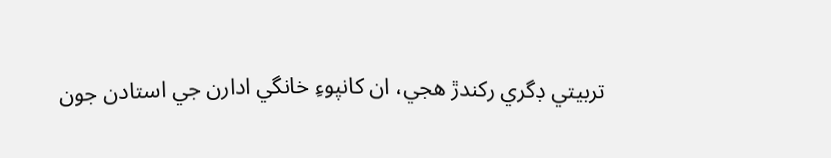تربيتي ڊگري رکندڙ ھجي، ان کانپوءِ خانگي ادارن جي استادن جون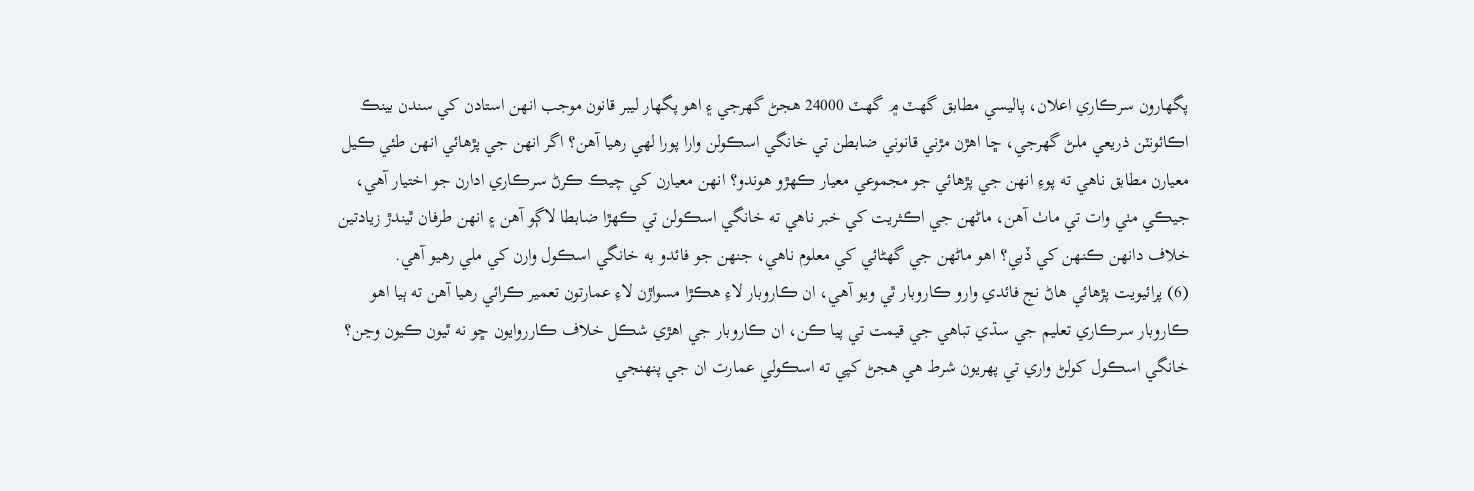پگھارون سرڪاري اعلان، پاليسي مطابق گھٽ ۾ گھٽ 24000 ھجڻ گھرجي ۽ اھو پگھار ليبر قانون موجب انھن استادن کي سندن بينڪ اڪائونٽن ذريعي ملڻ گھرجي، ڇا اھڙن مڙني قانوني ضابطن تي خانگي اسڪولن وارا پورا لھي رھيا آھن؟ اگر انھن جي پڙھائي انھن طئي ڪيل معيارن مطابق ناھي ته پوءِ انھن جي پڙھائي جو مجموعي معيار ڪھڙو ھوندو؟ انھن معيارن کي چيڪ ڪرڻ سرڪاري ادارن جو اختيار آھي، جيڪي مٺي وات تي ماٺ آھن، ماڻھن جي اڪثريت کي خبر ناھي ته خانگي اسڪولن تي ڪھڙا ضابطا لاڳو آھن ۽ انھن طرفان ٿيندڙ زيادتين خلاف دانھن ڪنھن کي ڏبي؟ اھو ماڻھن جي گھڻائي کي معلوم ناھي، جنھن جو فائدو به خانگي اسڪول وارن کي ملي رھيو آھي.
(6) پرائيويت پڙھائي ھاڻ نج فائدي وارو ڪاروبار ٿي ويو آھي، ان ڪاروبار لاءِ ھڪڙا مسواڙن لاءِ عمارتون تعمير ڪرائي رھيا آھن ته ٻيا اھو ڪاروبار سرڪاري تعليم جي سڌي تباھي جي قيمت تي پيا ڪن، ان ڪاروبار جي اھڙي شڪل خلاف ڪارروايون ڇو نه ٿيون ڪيون وڃن؟ خانگي اسڪول کولڻ واري تي پھريون شرط ھي ھجڻ کپي ته اسڪولي عمارت ان جي پنھنجي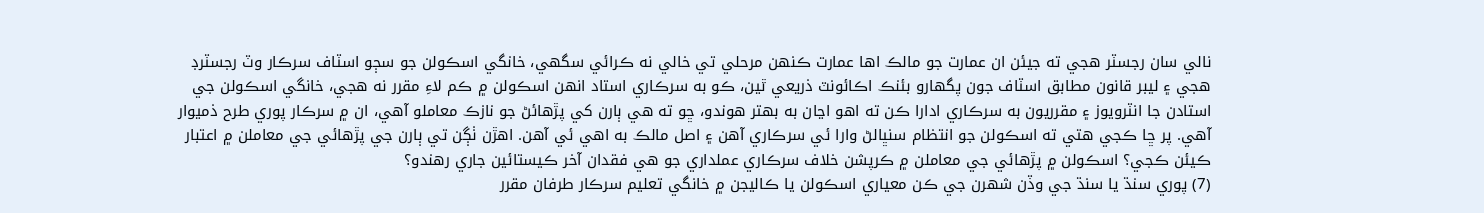نالي سان رجسٽر ھجي ته جيئن ان عمارت جو مالڪ اھا عمارت ڪنھن مرحلي تي خالي نه ڪرائي سگھي، خانگي اسڪولن جو سڄو اسٽاف سرڪار وٽ رجسٽرڊ ھجي ۽ ليبر قانون مطابق اسٽاف جون پگھارو بئنڪ اڪائونٽ ذريعي ٿين، ڪو به سرڪاري استاد انھن اسڪولن ۾ ڪم لاءِ مقرر نه ھجي، خانگي اسڪولن جي استادن جا انٽرويوز ۽ مقرريون به سرڪاري ادارا ڪن ته اھو اڃان به بھتر ھوندو، ڇو ته ھي ٻارن کي پڙھائڻ جو نازڪ معاملو آھي، ان ۾ سرڪار پوري طرح ذميوار آھي. پر ڇا ڪجي ھتي ته اسڪولن جو انتظام سنڀالڻ وارا ئي سرڪاري آھن ۽ اصل مالڪ به اھي ئي آھن. اھڙن ٺڳن تي ٻارن جي پڙھائي جي معاملن ۾ اعتبار ڪيئن ڪجي؟ اسڪولن ۾ پڙھائي جي معاملن ۾ ڪرپشن خلاف سرڪاري عملداري جو ھي فقدان آخر ڪيستائين جاري رھندو؟
(7) پوري سنڌ يا سنڌ جي وڏن شھرن جي ڪن معياري اسڪولن يا ڪاليجن ۾ خانگي تعليم سرڪار طرفان مقرر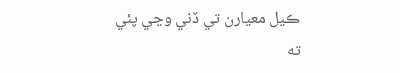ڪيل معيارن تي ڏني وڃي پئي ته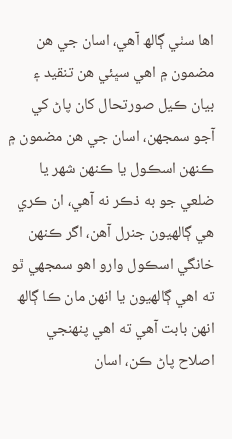اھا سٺي ڳالھ آھي، اسان جي ھن مضمون ۾ اھي سڀئي ھن تنقيد ۽ بيان ڪيل صورتحال کان پاڻ کي آجو سمجھن، اسان جي ھن مضمون ۾ ڪنھن اسڪول يا ڪنھن شھر يا ضلعي جو به ذڪر نه آھي، ان ڪري ھي ڳالھيون جنرل آھن، اگر ڪنھن خانگي اسڪول وارو اھو سمجھي ٿو ته اھي ڳالھيون يا انھن مان ڪا ڳالھ انھن بابت آھي ته اھي پنھنجي اصلاح پاڻ ڪن، اسان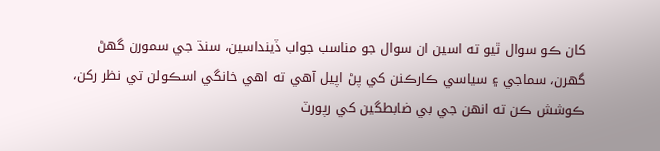کان ڪو سوال ٿيو ته اسين ان سوال جو مناسب جواب ڏينداسين، سنڌ جي سمورن گھڻ گھرن، سماجي ۽ سياسي ڪارڪنن کي پڻ اپيل آھي ته اھي خانگي اسڪولن تي نظر رکن، ڪوشش ڪن ته انھن جي بي ضابطگين کي رپورٽ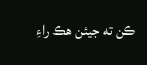ڪن ته جيئن ھڪ راءِ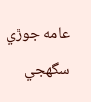عامه جوڙي سگهجي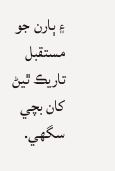۽ ٻارن جو مستقبل تاريڪ ٿيڻ کان بچي سگھي.